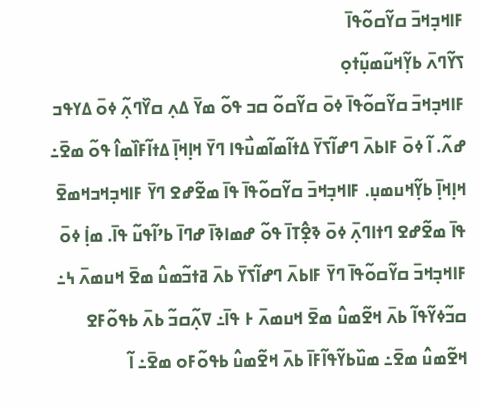ߓߊߞߏ߲ߞߏ߫ ߛߌ߬ߛߋ߬ߟߊ߫
ߖߌ߬ߣߍ߫ ߕߌ߲߬ߞߎ߬ߘߎ߲߬ߙߋ߲
ߓߊߞߏ߲ߞߏ߫ ߛߌ߬ߛߋ߬ߟߊ߫ ߦߋ߫ ߛߌ߬ߛߋ߬ ߛߏ ߟߋ߬ ߘߌ߫ ߡߍ߲ ߛߌ߰ߣߍ߲߬ ߦߋ߫ ߡߌߟߏ ߝߍ߬. ߊ߬ ߦߋ߫ ߓߊߕߍ߫ ߣߝߊ߬ߖߌ߫ ߡߙߊ߬ߘߊ߬ߘߎ߯ߟߊ ߣߌ߫ ߞߊ߲ߞߊ߲߫ ߡߙߊ߬ߓߊ߰ߘߊ߮ ߟߋ߬ ߘߐ߫߸ ߞߊ߲ߞߊ߲߫ ߕߌ߲߬ߞߎߘߎ߲. ߓߊߞߏ߲ߞߏ߫ ߛߌ߬ߛߋ߬ߟߊ߫ ߟߊ߫ ߘߐ߬ߝߐ ߣߌ߫ ߓߊߞߏ߲ߞߏߞߘߐ߫ ߟߊ߫ ߘߐ߬ߝߐ ߣߙߊߣߍ߲߫ ߦߋ߫ ߢߐ߲߮ߠߊ߫ ߟߋ߬ ߝߘߊߢߊ߫ ߝߣߊ߫ ߕߴߊ߬ߟߎ߬ ߟߊ߫. ߘߊ߲߭ ߦߋ߫ ߓߊߞߏ߲ߞߏ߫ ߛߌ߬ߛߋ߬ߟߊ߫ ߣߌ߫ ߓߊߕߍ߫ ߣߝߊ߬ߖߌ߫ ߕߍ߫ ߥߙߏ߬ߘߎ߮ ߘߐ߫ ߞߎߘߍ߫ ߆߸ ߛߏ߬ߦߌ߬ߟߊ߬ ߕߍ߫ ߞߐ߬ߘߎ߮ ߘߐ߫ ߞߎߘߍ߫ ߅ ߟߊ߫߸ ߜߍ߲߬ߛߏ߬ ߕߍ߫ ߕߟߋ߬ߓߐ ߞߐ߬ߘߎ߮ ߘߐ߫߸ ߘߎ߰ߕߌ߬ߟߊ߬ߓߊ߫ ߕߍ߫ ߞߐ߬ߘߎ߮ ߕߟߋ߬ߓߋ ߘߐ߫߸ ߊ߬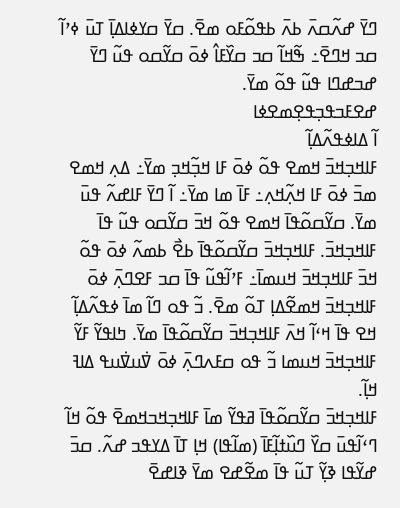ߣߌ߫ ߝߍ߬ߛߍ߫ ߕߍ߫ ߕߟߋ߬ߓߋ ߘߐ߫. ߛߌ߫ ߛߌߦߊߡߊ߲߫ ߠߎ߫ ߦߴߊ߬ ߛߏ ߞߣߐ߫߸ ߒ߬ߞߊ߬ ߛߏ ߛߌ߰ߓߊ߮ ߦߋ߫ ߛߌ߬ߛߋ ߟߎ߬ ߣߌ߫ ߝߏߝߣߊ ߟߎ߬ ߟߋ߬ ߘߌ߫.
ߝߐߓߏߟߏ߲ߟߐ߲ߘߐߦߊ
ߊ߬ ߡߊߦߟߍ߬ߡߊ߲߬
ߓߊߞߏ߲ߞߏ߫ ߞߘߐ ߟߋ߬ ߦߋ߫ ߓߊ ߞߏ߲߬ߞߏ߲ ߘߌ߫߸ ߡߍ߲ ߞߘߐ ߘߏ߫ ߦߋ߫ ߓߊ ߞߍ߲߬ߞߍ߲߸ ߓߊ߫ ߘߊ ߘߌ߫߸ ߊ߬ ߣߌ߫ ߓߊߝߍ߬ ߟߎ߫ ߘߌ߫. ߛߌ߬ߛߋ߬ߟߊ߫ ߞߘߐ ߟߋ߬ ߞߏ߫ ߛߌ߬ߛߋ ߟߎ߬ ߟߊ߫ ߓߊߞߏ߲ߞߏ߫. ߓߊߞߏ߲ߞߏ߫ ߛߌ߬ߛߋ߬ߟߊ߫ ߕߐ߯ ߕߘߍ߬ ߦߋ߫ ߟߋ߬ ߞߏ߫ ߓߊߞߏ߲ߞߏ߫ ߞߎߘߊ߫߸ ߓߴߊ߬ߟߎ߬ ߟߊ߫ ߛߏ ߓߐߣߍ߲߫ ߦߋ߫ ߓߊߞߏ߲ߞߏ߫ ߞߘߐ߬ߡߊ߲ ߠߋ߬ ߘߐ߫. ߏ߬ ߟߋ ߣߊ߬ ߘߊ߫ ߦߟߍ߬ߡߊ߲߬ ߞߐ ߟߊ߫ ߞߵߊ߬ ߞߍ߫ ߓߊߞߏ߲ߞߏ߫ ߛߌ߬ߛߋ߬ߟߊ߫ ߘߌ߫. ߤߊߟߌ߬ ߓߌ߬ ߓߊߞߏ߲ߞߏ߫ ߞߎߘߊ ߏ߬ ߟߋ ߛߓߍߣߍ߲߫ ߦߋ߫ ߜ߭ߎߜ߭ߎߟ ߡߊߔ ߞߊ߲߬.
ߓߊߞߏ߲ߞߏ߫ ߛߌ߬ߛߋ߬ߟߊ߫ ߥߟߌ߬ ߘߊ߫ ߓߊߞߏ߲ߞߏߞߘߐ߫ ߟߋ߬ ߞߊ߬ ߣߵߊ߬ߟߎ߫ ߛߌ߰ ߣߎ߰ߙߊ߲߬ߓߊ߫ (ߘߊ߬ߟߊ) ߞߊ߲ ߠߊ߫ ߡߌߟߏ ߝߍ߬. ߛߏ߫ ߝߌ߬ߟߊ ߢߌ߲߬ ߠߎ߬ ߟߊ߫ ߘߐ߬ߝߐ ߘߌ߫ ߢߊߝߐ߫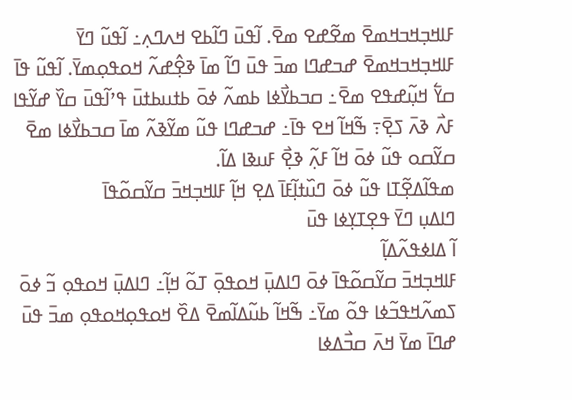ߓߊߞߏ߲ߞߏߞߘߐ߫ ߘߐ߬ߝߐ ߘߐ߫. ߊ߬ߟߎ߫ ߣߊ߬ߕߐ ߞߍߣߍ߲߸ ߊ߬ߟߎ߬ ߣߌ߫ ߓߊߞߏ߲ߞߏߞߘߐ߫ ߝߏߝߣߊ ߘߏ߫ ߟߎ߫ ߣߊ߬ ߘߊ߫ ߢߐ߲߮ߝߍ߬ ߞߋߟߋ߲ߘߌ߫. ߊ߬ߟߎ߬ ߟߊ߫ ߛߌ߱ ߞߎ߲߬ߝߟߐ ߘߐ߫߸ ߛߏߕߌ߯ߦߊ ߕߘߍ߬ ߦߋ߫ ߕߙߎߕߙߎ߫ ߟߴߊ߬ߟߎ߫ ߛߌ߰ ߝߌ߬ߟߊ ߓߍ߯ ߢߍ߫ ߖߐ߲߫߹ ߒ߬ߞߊ߬ ߞߐ ߟߊ߫߸ ߝߏߝߣߊ ߟߎ߬ ߘߌ߬ߢߍ߬ ߘߊ߫ ߛߏߕߌ߯ߦߊ ߘߐ߫ ߛߌ߬ߛߋ ߟߎ߬ ߦߋ߫ ߞߊ߬ ߓߍ߲߬ ߢߐ߲߯ ߓߎߢߊ ߡߊ߬.
ߘߟߊ߬ߡߐ߲߬ߠߊ ߟߎ߬ ߦߋ߫ ߣߎ߰ߙߊ߲߬ߓߊ߫ ߡߐ߲ ߞߊ߲߬ ߓߊߞߏ߲ߞߏ߫ ߛߌ߬ߛߋ߬ߟߊ߫
ߣߊߡߎ߲ ߣߌ߫ ߟߐ߲ߠߌ߲ߦߊ ߟߎ߫
ߊ߬ ߡߊߦߟߍ߬ߡߊ߲߬
ߓߊߞߏ߲ߞߏ߫ ߛߌ߬ߛߋ߬ߟߊ߫ ߦߋ߫ ߣߊߡߎ߲߫ ߞߋߟߋ߲߫ ߠߋ߬ ߞߊ߲߬߸ ߣߊߡߎ߲߫ ߞߋߟߋ߲ ߏ߬ ߦߋ߫ ߖߘߍ߬ߞߟߏ߬ߦߊ ߟߋ߬ ߘߌ߫߸ ߒ߬ߞߊ߬ ߕߎ߬ߡߊ߬ߘߐ߫ ߡߐ߰ ߞߋߟߋ߲ߞߋߟߋ߲ ߘߏ߫ ߟߎ߫ ߝߣߊ߫ ߘߌ߫ ߞߍ߫ ߛߏ߯ߡߦߊ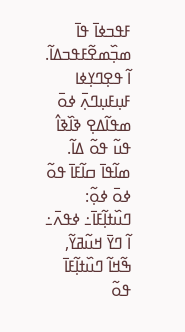ߓߟߏߦߊ߫ ߟߊ߫ ߘߏ߲߰ߘߐ߬ߓߟߏߡߊ߬. ߊ߬ ߟߐ߲ߣߌ߲ߦߊ ߓߎ߲ߓߎ߲ߣߍ߲߫ ߦߋ߫ ߘߟߊ߬ߡߐ߲ ߢߊ߰ߢߊ߮ ߟߎ߬ ߟߋ߬ ߡߊ߬. ߘߊ߬ߟߊ߫ ߛߊ߬ߓߊ߫ ߟߋ߬ ߦߋ߫ ߦߋ߲߬: ߣߎ߰ߙߊ߲߬ߓߊ߫߸ ߦߟߍ߫߸ ߊ߬ ߣߌ߫ ߞߎ߬ߥߌ߬, ߒ߬ߞߊ߬ ߣߎ߰ߙߊ߲߬ߓߊ߫ ߟߋ߬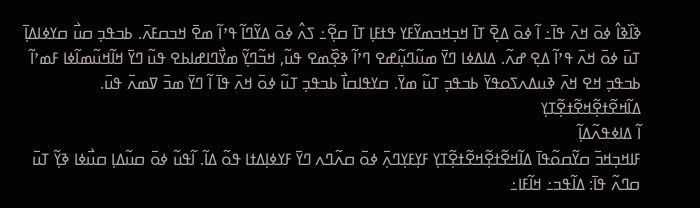ߢߊ߰ߢߊ߮ ߦߋ߫ ߞߍ߫ ߟߊ߫߸ ߊ߬ ߦߋ߫ ߡߐ߲߫ ߠߊ߫ ߞߏ߲ߞߏߘߌ߬ߓߌ ߟߙߓߊ߲ ߠߊ߫ ߛߐ߲߬߸ ߖߍ߮ ߦߋ߫ ߡߌ߬ߣߊ߬ ߟߴߊ߬ ߘߐ߫ ߞߏߛߓߍ߫. ߕߏߟߏ߲ ߛߎ߯ ߛߌߦߊߡߊ߲߫ ߠߎ߫ ߦߋ߫ ߞߍ߫ ߟߴߊ߬ ߡߐ߲ ߝߍ߬. ߡߊߡߦߊ ߣߌ߫ ߘߎ߬ߣߎ߲߬ߝߐ ߣߴߊ߬ ߢߐ߲߰ߘߐ ߟߎ߬, ߞߏ߬ߣߌ߲߬ ߘߌ߯ߣߊߝߊߕߐ ߟߎ߬ ߣߌ߫ ߞߊ߬ߞߎ߬ߘߊ߬ߦߊ ߓߘߴߊ߬ ߕߏߟߏ߲ ߞߐ ߞߍ߫ ߢߎߡߍߖߋߟߌ߫ ߕߏߟߏ߲ ߠߎ߬ ߘߌ߫. ߛߌߟߊߛߊ߯ ߕߏߟߏ߲ ߠߎ߬ ߦߋ߫ ߞߍ߫ ߟߊ߫ ߊ߬ ߣߌ߫ ߘߏ߫ ߜߘߍ߫ ߟߎ߫.
ߡߊ߬ߞߐ߬ߙߐ߲߬ߞߐ߬ߙߐ߲߬ߠߌ߲
ߊ߬ ߡߊߦߟߍ߬ߡߊ߲߬
ߓߊߞߏ߲ߞߏ߫ ߛߌ߬ߛߋ߬ߟߊ߫ ߡߊ߬ߞߐ߬ߙߐ߲߬ߞߐ߬ߙߐ߲߬ߠߌ߲ ߓߌ߲ߓߌ߲ߣߍ߲߫ ߦߋ߫ ߛߍ߬ߣߍ ߣߌ߫ ߓߌߦߊ߲ߡߙߊ ߟߋ߬ ߡߊ߬. ߊ߬ߟߎ߬ ߦߋ߫ ߛߎ߬ߡߊ߲ ߛߎ߯ߦߊ ߢߌ߲߬ ߠߎ߫ ߛߣߍ߬ ߟߊ߫: ߡߊ߬ߟߏ߸ ߞߊ߬ߓߊ߸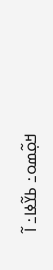ߞߋ߲߬ߘߋ߸ ߕߌ߬ߦߊ߸ ߊ߬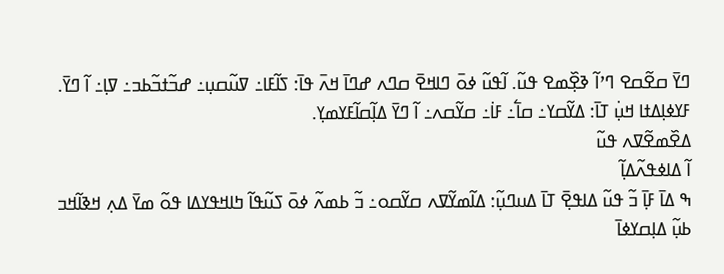ߣߌ߫ ߛߐ߬ߛߐ ߣߴߊ߬ ߢߐ߲߰ߘߐ ߟߎ߬. ߊ߬ߟߎ߬ ߦߋ߫ ߣߊߞߐ߫ ߛߣߍ ߝߣߊ߫ ߞߍ߫ ߟߊ߫: ߖߊ߬ߓߊ߸ ߜߎ߬ߛߎ߲߸ ߝߏ߬ߙߏ߬ߕߏ߸ ߜߊ߲߸ ߊ߬ ߣߌ߫. ߓߌߦߊ߲ߡߙߊ ߞߎ߲߭ ߠߊ߫: ߡߌ߬ߛߌ߸ ߛߊ߱߸ ߓߊ߭߸ ߛߌ߬ߛߍ߸ ߊ߬ ߣߌ߫ ߡߊ߲߬ߛߊ߬ߓߌߘߌ߲.
ߡߐ߰ߘߐ߬ߜߍ ߟߎ߬
ߊ߬ ߡߊߦߟߍ߬ߡߊ߲߬
ߒ ߡߊ߫ ߓߊ߲߫ ߏ߬ ߟߎ߬ ߡߊߟߐ߲߫ ߠߊ߫ ߡߎߣߎ߲߬: ߡߊ߬ߘߌ߬ߜߍ ߛߌ߬ߛߋ߸ ߏ߬ ߕߘߍ߬ ߦߋ߫ ߖߎ߬ߟߊ߬ ߤߊߞߟߌߡߊ ߟߋ߬ ߘߌ߫ ߡߍ߲ ߞߢߊ߬ߞߏ ߕߎ߲߬ ߡߊ߲ߛߌߦߊ߫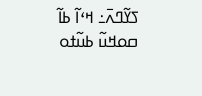ߖߌ߬ߣߍ߫߸ ߞߵߊ߬ ߕߊ߬ ߛߋߞߎ߬ ߕߎ߬ߙߋ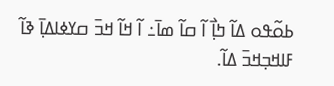ߕߋ߬ߟߋ ߡߊ߬ ߤߊ߲߯ ߊ߬ ߛߊ߬ ߘߊ߫߸ ߊ߬ ߞߊ߬ ߞߏ߫ ߛߌߦߊߡߊ߲߫ ߢߊ߬ ߓߊߞߏ߲ߞߏ߫ ߡߊ߬.